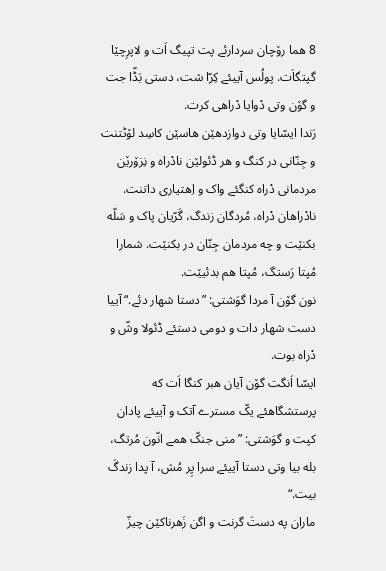8 هما رۆچان سردارئے پت تپیگ اَت و لاپرِچێا گپتگاَت. پولُس آییئے کِرّا شت، دستی بَڈّا جت و گۆن وتی دْوایا دْراهی کرت.
رَندا ایسّایا وتی دوازدهێن هاسێن کاسِد لۆٹتنت و جِنّانی در کنگ و هر ڈئولێن نادْراه و نِزۆرێن مردمانی دْراه کنگئے واک و اِهتیاری داتنت.
نادْراهان دْراه، مُردگان زندگ، گَرّیان پاک و سَلّه بکنێت و چه مردمان جِنّان در بکنێت. شمارا مُپتا رَستگ، مُپتا هم بدئیێت.
نون گۆن آ مردا گوَشتی: ”دستا شهار دئے.“ آییا دست شهار دات و دومی دستئے ڈئولا وشّ و دْراه بوت.
ایسّا اَنگت گۆن آیان هبر کنگا اَت که پرستشگاهئے یکّ مسترے آتک و آییئے پادان کپت و گوَشتی: ”منی جنکّ همے انّون مُرتگ، بله بیا وتی دستا آییئے سرا پِر مُش، آ پدا زندگَ بیت.“
ماران په دستَ گرنت و اگن زَهرناکێن چیزّ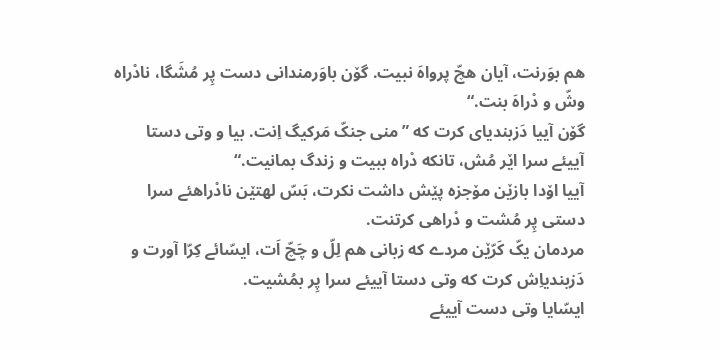هم بوَرنت، آیان هچّ پرواهَ نبیت. گۆن باوَرمندانی دست پِر مُشَگا، نادْراه وشّ و دْراهَ بنت.“
گۆن آییا دَزبندیای کرت که ”منی جنکّ مَرکیگ اِنت. بیا و وتی دستا آییئے سرا اێر مُش، تانکه دْراه ببیت و زندگ بمانیت.“
آییا اۆدا بازێن مۆجزه پێش داشت نکرت، بَسّ لهتێن نادْراهئے سرا دستی پِر مُشت و دْراهی کرتنت.
مردمان یکّ کَرّێن مردے که زبانی هم لِلّ و چَچّ اَت، ایسّائے کِرّا آورت و دَزبندیاِش کرت که وتی دستا آییئے سرا پِر بمُشیت.
ایسّایا وتی دست آییئے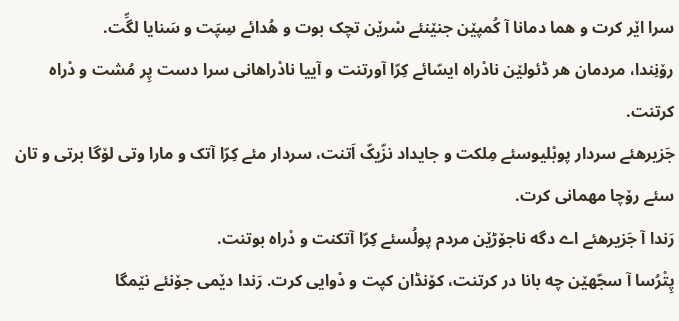سرا اێر کرت و هما دمانا آ کُمپێن جنێنئے سْرێن تچک بوت و هُدائے سِپَت و سَنایا لگِّت.
رۆنِندا، مردمان هر ڈئولێن نادْراه ایسّائے کِرّا آورتنت و آییا نادْراهانی سرا دست پِر مُشت و دْراه کرتنت.
جَزیرهئے سردار پوبْلیوسئے مِلکت و جایداد نزّیکّ اَتنت، سردار مئے کِرّا آتک و مارا وتی لۆگا برتی و تان سئے رۆچا مهمانی کرت.
رَندا آ جَزیرهئے اے دگه ناجۆڑێن مردم پولُسئے کِرّا آتکنت و دْراه بوتنت.
پِتْرُسا آ سجّهێن چه بانا در کرتنت، کۆنڈان کپت و دْوایی کرت. رَندا دێمی جۆنئے نێمگا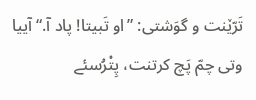تَرّێنت و گوَشتی: ”او تَبیتا! پاد آ.“ آییا وتی چمّ پَچ کرتنت، پِتْرُسئے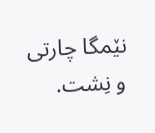نێمگا چارتی و نِشت.